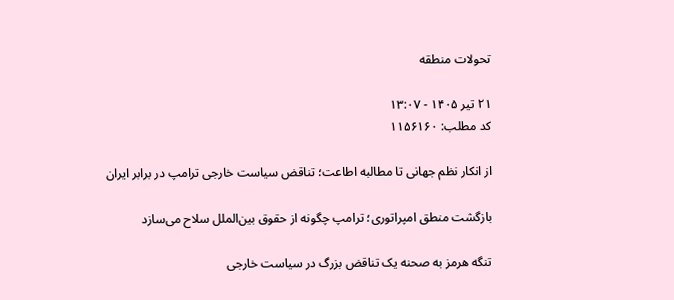تحولات منطقه

۲۱ تیر ۱۴۰۵ - ۱۳:۰۷
کد مطلب: ۱۱۵۶۱۶۰

از انکار نظم جهانی تا مطالبه اطاعت؛ تناقض سیاست خارجی ترامپ در برابر ایران

بازگشت منطق امپراتوری؛ ترامپ چگونه از حقوق بین‌الملل سلاح می‌سازد

تنگه هرمز به صحنه یک تناقض بزرگ در سیاست خارجی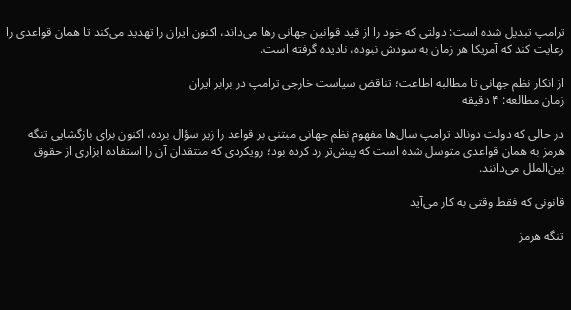ترامپ تبدیل شده است: دولتی که خود را از قید قوانین جهانی رها می‌داند، اکنون ایران را تهدید می‌کند تا همان قواعدی را رعایت کند که آمریکا هر زمان به سودش نبوده، نادیده گرفته است.

از انکار نظم جهانی تا مطالبه اطاعت؛ تناقض سیاست خارجی ترامپ در برابر ایران
زمان مطالعه: ۴ دقیقه

در حالی که دولت دونالد ترامپ سال‌ها مفهوم نظم جهانی مبتنی بر قواعد را زیر سؤال برده، اکنون برای بازگشایی تنگه هرمز به همان قواعدی متوسل شده است که پیش‌تر رد کرده بود؛ رویکردی که منتقدان آن را استفاده ابزاری از حقوق بین‌الملل می‌دانند.

قانونی که فقط وقتی به کار می‌آید

تنگه هرمز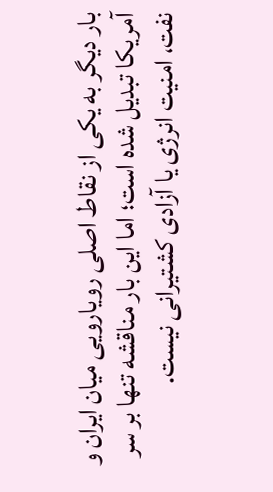بار دیگر به یکی از نقاط اصلی رویارویی میان ایران و آمریکا تبدیل شده است؛ اما این بار مناقشه تنها بر سر نفت، امنیت انرژی یا آزادی کشتیرانی نیست.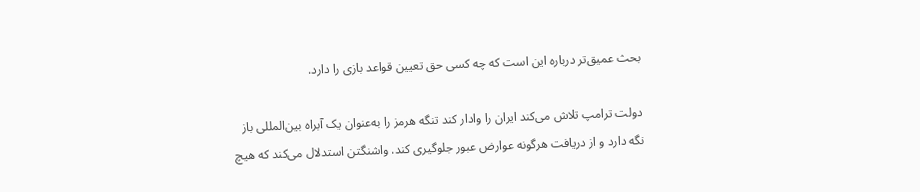بحث عمیق‌تر درباره این است که چه کسی حق تعیین قواعد بازی را دارد.

دولت ترامپ تلاش می‌کند ایران را وادار کند تنگه هرمز را به‌عنوان یک آبراه بین‌المللی باز نگه دارد و از دریافت هرگونه عوارض عبور جلوگیری کند. واشنگتن استدلال می‌کند که هیچ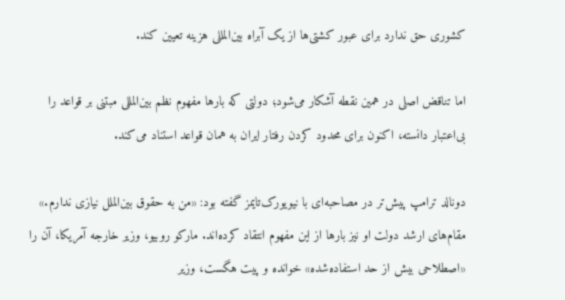کشوری حق ندارد برای عبور کشتی‌ها از یک آبراه بین‌المللی هزینه تعیین کند.

اما تناقض اصلی در همین نقطه آشکار می‌شود؛ دولتی که بارها مفهوم نظم بین‌المللی مبتنی بر قواعد را بی‌اعتبار دانسته، اکنون برای محدود کردن رفتار ایران به همان قواعد استناد می‌کند.

دونالد ترامپ پیش‌تر در مصاحبه‌ای با نیویورک‌تایمز گفته بود: «من به حقوق بین‌الملل نیازی ندارم.» مقام‌های ارشد دولت او نیز بارها از این مفهوم انتقاد کرده‌اند. مارکو روبیو، وزیر خارجه آمریکا، آن را «اصطلاحی بیش از حد استفاده‌شده» خوانده و پیت هگست، وزیر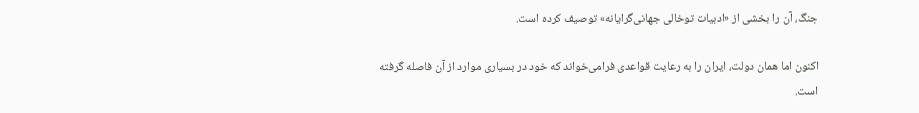جنگ، آن را بخشی از «ادبیات توخالی جهانی‌گرایانه» توصیف کرده است.

اکنون اما همان دولت، ایران را به رعایت قواعدی فرامی‌خواند که خود در بسیاری موارد از آن فاصله گرفته است.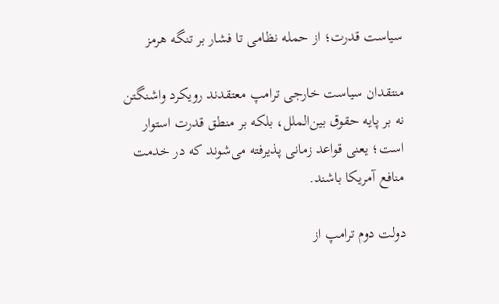سیاست قدرت؛ از حمله نظامی تا فشار بر تنگه هرمز

منتقدان سیاست خارجی ترامپ معتقدند رویکرد واشنگتن نه بر پایه حقوق بین‌الملل، بلکه بر منطق قدرت استوار است؛ یعنی قواعد زمانی پذیرفته می‌شوند که در خدمت منافع آمریکا باشند.

دولت دوم ترامپ از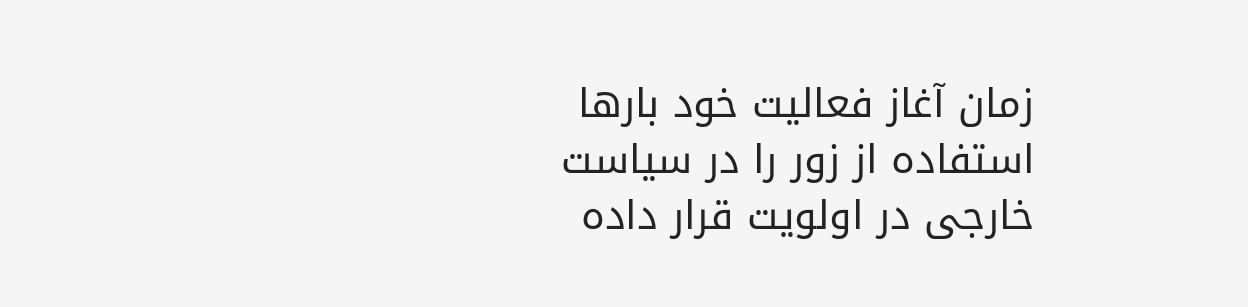زمان آغاز فعالیت خود بارها استفاده از زور را در سیاست خارجی در اولویت قرار داده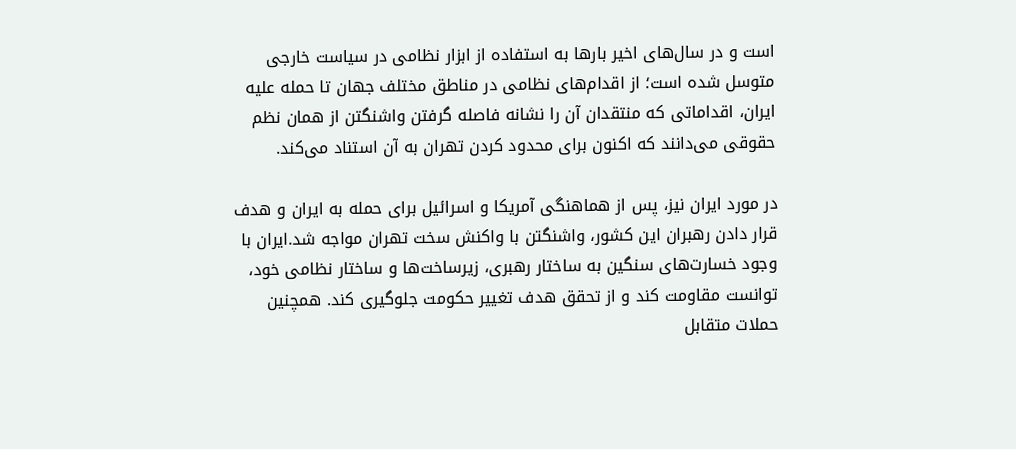است و در سال‌های اخیر بارها به استفاده از ابزار نظامی در سیاست خارجی متوسل شده است؛ از اقدام‌های نظامی در مناطق مختلف جهان تا حمله علیه ایران، اقداماتی که منتقدان آن را نشانه فاصله گرفتن واشنگتن از همان نظم حقوقی می‌دانند که اکنون برای محدود کردن تهران به آن استناد می‌کند.

در مورد ایران نیز، پس از هماهنگی آمریکا و اسرائیل برای حمله به ایران و هدف قرار دادن رهبران این کشور، واشنگتن با واکنش سخت تهران مواجه شد.ایران با وجود خسارت‌های سنگین به ساختار رهبری، زیرساخت‌ها و ساختار نظامی خود، توانست مقاومت کند و از تحقق هدف تغییر حکومت جلوگیری کند. همچنین حملات متقابل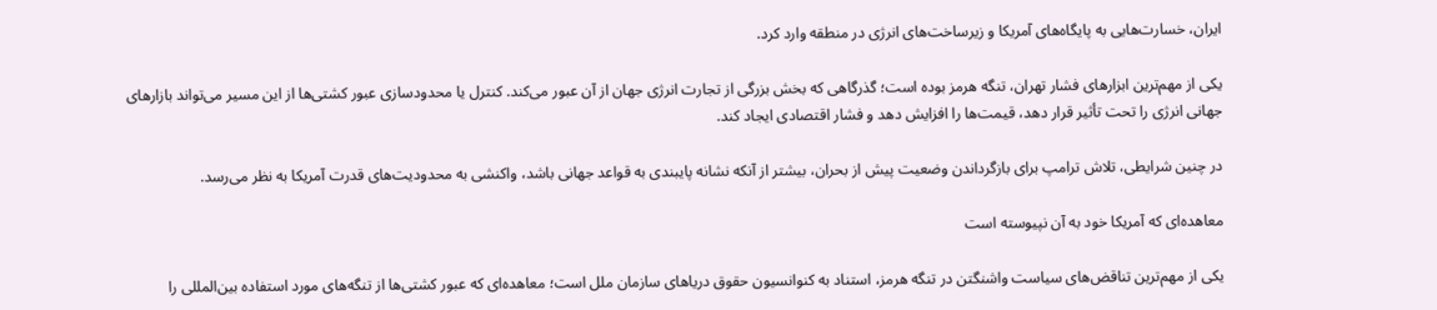ایران، خسارت‌هایی به پایگاه‌های آمریکا و زیرساخت‌های انرژی در منطقه وارد کرد.

یکی از مهم‌ترین ابزارهای فشار تهران، تنگه هرمز بوده است؛ گذرگاهی که بخش بزرگی از تجارت انرژی جهان از آن عبور می‌کند. کنترل یا محدودسازی عبور کشتی‌ها از این مسیر می‌تواند بازارهای جهانی انرژی را تحت تأثیر قرار دهد، قیمت‌ها را افزایش دهد و فشار اقتصادی ایجاد کند.

در چنین شرایطی، تلاش ترامپ برای بازگرداندن وضعیت پیش از بحران، بیشتر از آنکه نشانه پایبندی به قواعد جهانی باشد، واکنشی به محدودیت‌های قدرت آمریکا به نظر می‌رسد.

معاهده‌ای که آمریکا خود به آن نپیوسته است

یکی از مهم‌ترین تناقض‌های سیاست واشنگتن در تنگه هرمز، استناد به کنوانسیون حقوق دریاهای سازمان ملل است؛ معاهده‌ای که عبور کشتی‌ها از تنگه‌های مورد استفاده بین‌المللی را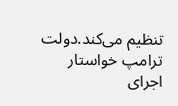تنظیم می‌کند.دولت ترامپ خواستار اجرای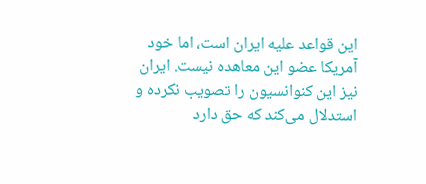این قواعد علیه ایران است، اما خود آمریکا عضو این معاهده نیست. ایران نیز این کنوانسیون را تصویب نکرده و استدلال می‌کند که حق دارد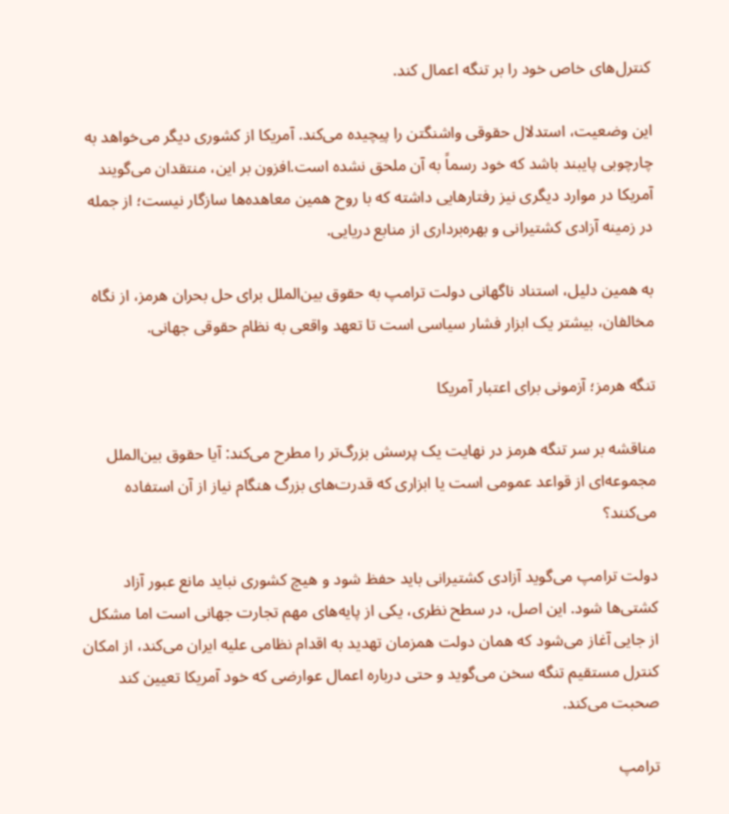کنترل‌های خاص خود را بر تنگه اعمال کند.

این وضعیت، استدلال حقوقی واشنگتن را پیچیده می‌کند. آمریکا از کشوری دیگر می‌خواهد به چارچوبی پایبند باشد که خود رسماً به آن ملحق نشده است.افزون بر این، منتقدان می‌گویند آمریکا در موارد دیگری نیز رفتارهایی داشته که با روح همین معاهده‌ها سازگار نیست؛ از جمله در زمینه آزادی کشتیرانی و بهره‌برداری از منابع دریایی.

به همین دلیل، استناد ناگهانی دولت ترامپ به حقوق بین‌الملل برای حل بحران هرمز، از نگاه مخالفان، بیشتر یک ابزار فشار سیاسی است تا تعهد واقعی به نظام حقوقی جهانی.

تنگه هرمز؛ آزمونی برای اعتبار آمریکا

مناقشه بر سر تنگه هرمز در نهایت یک پرسش بزرگ‌تر را مطرح می‌کند: آیا حقوق بین‌الملل مجموعه‌ای از قواعد عمومی است یا ابزاری که قدرت‌های بزرگ هنگام نیاز از آن استفاده می‌کنند؟

دولت ترامپ می‌گوید آزادی کشتیرانی باید حفظ شود و هیچ کشوری نباید مانع عبور آزاد کشتی‌ها شود. این اصل، در سطح نظری، یکی از پایه‌های مهم تجارت جهانی است اما مشکل از جایی آغاز می‌شود که همان دولت همزمان تهدید به اقدام نظامی علیه ایران می‌کند، از امکان کنترل مستقیم تنگه سخن می‌گوید و حتی درباره اعمال عوارضی که خود آمریکا تعیین کند صحبت می‌کند.

ترامپ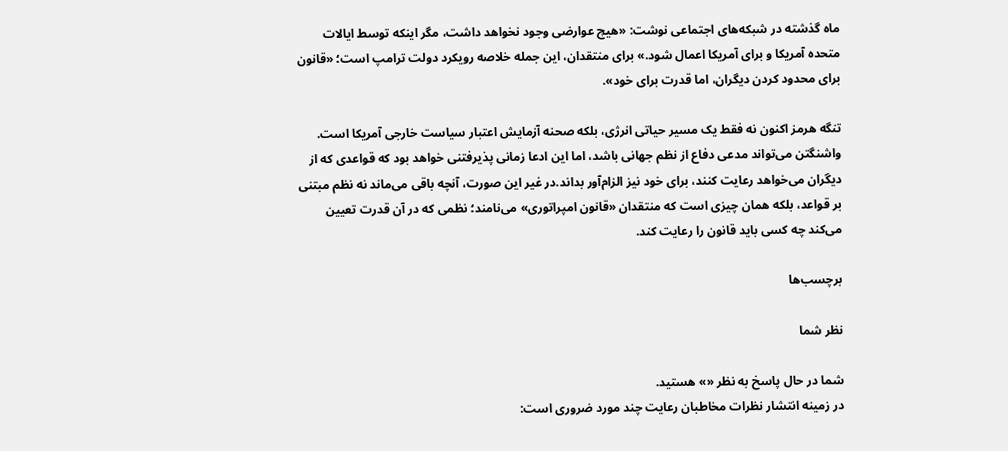ماه گذشته در شبکه‌های اجتماعی نوشت: «هیچ عوارضی وجود نخواهد داشت، مگر اینکه توسط ایالات متحده آمریکا و برای آمریکا اعمال شود.» برای منتقدان، این جمله خلاصه رویکرد دولت ترامپ است؛ «قانون برای محدود کردن دیگران، اما قدرت برای خود».

تنگه هرمز اکنون نه فقط یک مسیر حیاتی انرژی، بلکه صحنه آزمایش اعتبار سیاست خارجی آمریکا است. واشنگتن می‌تواند مدعی دفاع از نظم جهانی باشد، اما این ادعا زمانی پذیرفتنی خواهد بود که قواعدی که از دیگران می‌خواهد رعایت کنند، برای خود نیز الزام‌آور بداند.در غیر این صورت، آنچه باقی می‌ماند نه نظم مبتنی بر قواعد، بلکه همان چیزی است که منتقدان «قانون امپراتوری» می‌نامند؛ نظمی که در آن قدرت تعیین می‌کند چه کسی باید قانون را رعایت کند.

برچسب‌ها

نظر شما

شما در حال پاسخ به نظر «» هستید.
در زمینه انتشار نظرات مخاطبان رعایت چند مورد ضروری است: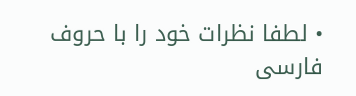• لطفا نظرات خود را با حروف فارسی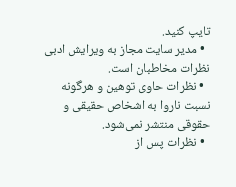تایپ کنید.
  • مدیر سایت مجاز به ویرایش ادبی نظرات مخاطبان است.
  • نظرات حاوی توهین و هرگونه نسبت ناروا به اشخاص حقیقی و حقوقی منتشر نمی‌شود.
  • نظرات پس از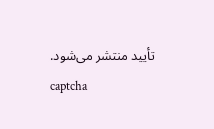تأیید منتشر می‌شود.
captcha